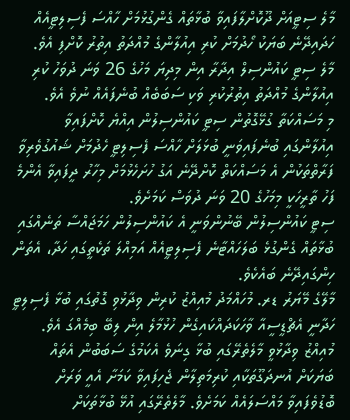މާލެ ސިޓީއަށް ދޫކޮށްލާފައިވާ ބުޅާތައް ގެންގުޅުމަށް ހާއްސަ ފެސިލިޓީއެއް ހަދައިދޭނެ ބަޔަކު ހޯދުމަށް ކުރި އިއުލާންގެ މުއްދަތު އިތުރު ކޮށްފި އެވެ.
މާލެ ސިޓީ ކައުންސިލް އިދާރާ އިން މިދިޔަ މަހުގެ 26 ވަނަ ދުވަހު ކުރި އިއުލާންގެ މުއްދަތު އިތުރުކުރި ވަކި ސަބަބެއް ބުނެފައެއް ނުވެ އެވެ.
މި މަސައްކަތާ ގުޅޭގޮތުން ސިޓީ ކައުންސިލުން އިއްޔެ ކޮށްފައިވާ އިއުލާންގައި ބުނެފައިވަނީ ބުޅަލަށް ހާއްސަ ފެސިލިޓީ ހެދުމަށް ޝައުގުވެރިވާ ފަރާތްތަކުން އެ މަސައްކަތް ކޮށްދޭނެ އަގު ހުށަހެޅުމަށް މިހާރު ދީފައިވާ އެންމެ ފަހު ތާރީހަކީ މިމަހުގެ 20 ވަނަ ދުވަސް ކަމަށެވެ.
ސިޓީ ކައުންސިލުން ބޭނުންވަނީ އެ ކައުންސިލުން ހަމަޖައްސާ ތަނެއްގައި ބުޅާތައް ގެންގުޅެ ބަލަހައްޓާނެ ފެސިލިޓީއެއް އަމިއްލަ ތަކެތީގައި ހަދާ، އެތަން ހިންގައިދޭނެ ބައެކެވެ.
މާލޭގެ މޭޔަރު ޑރ. މުހައްމަދު މުއިއްޒު ކުރިން ވިދާޅުވި ގޮތުގައި ބުޅާ ފެސިލިޓީ ހަދާނީ އެޗްޑީސީއާ ވާހަކަދައްކައިގެން ހުޅުމާލެ އިން ލިބޭ ބިމެއްގަ އެވެ.
މުއިއްޒު ވިދާޅުވީ މާލެތެރޭގައި ބުޅާ ގިނަވެ އެކަމުގެ ސަބަބުން އެތައް ބަޔަކަށް އުނދަގޫތަކާއި ކުރިމަތިލާން ޖެހިފައިވާ ކަމަށާ އެއީ ވަރަށް ބޮޑުވެފައިވާ މައްސަލައެއް ކަމަށެވެ. މާލެތެރޭގައި އުޅޭ ބުޅާތަކަށް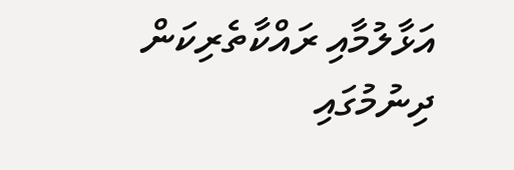އަޅާލުމާއި ރައްކާތެރިކަން ދިނުމުގައި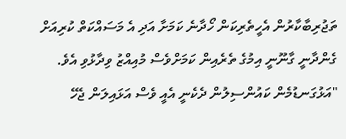ތަޖުރިބާކާރުން އެހީތެރިކަން ހޯދާނެ ކަމަށާ އަދި އެ މަސައްކަތް ކުރިއަށް ގެންދާނީ ގާނޫނީ އިމުގެ ތެރެއިން ކަމަށްވެސް މުއިއްޒު ވިދާޅުވި އެވެ.
"އަޅުގަނޑުމެން ކައުންސިލުން ދެކެނީ އެއީ ވެސް އަޅައިލަން ޖެހޭ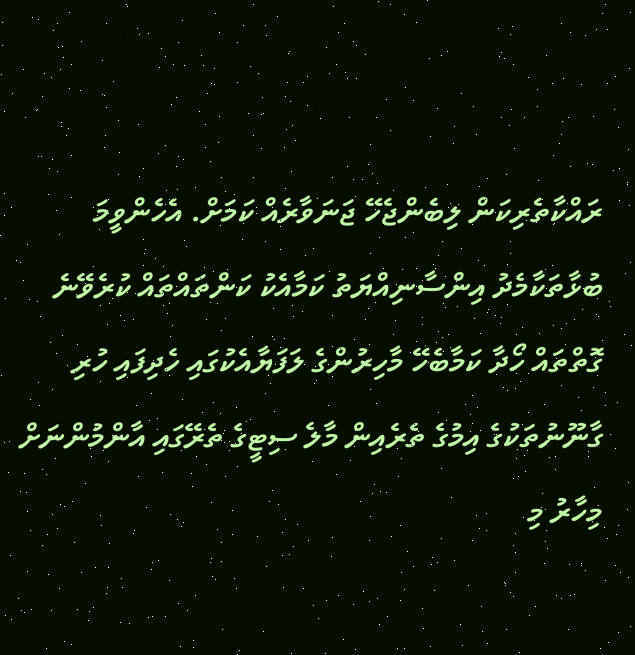ރައްކާތެރިކަން ލިބެންޖެހޭ ޖަނަވާރެއް ކަމަށް. އެހެންވީމަ ބުޅާތަކާމެދު އިންސާނިއްޔަތު ކަމާއެކު ކަންތައްތައް ކުރެވޭނެ ގޮތްތައް ހޯދާ ކަމާބެހޭ މާހިރުންގެ ލަފަޔާއެކުގައި ހެދިފައި ހުރި ގާނޫނުތަކުގެ އިމުގެ ތެރެއިން މާލެ ސިޓީގެ ތެރޭގައި އާންމުންނަށް މިހާރު މި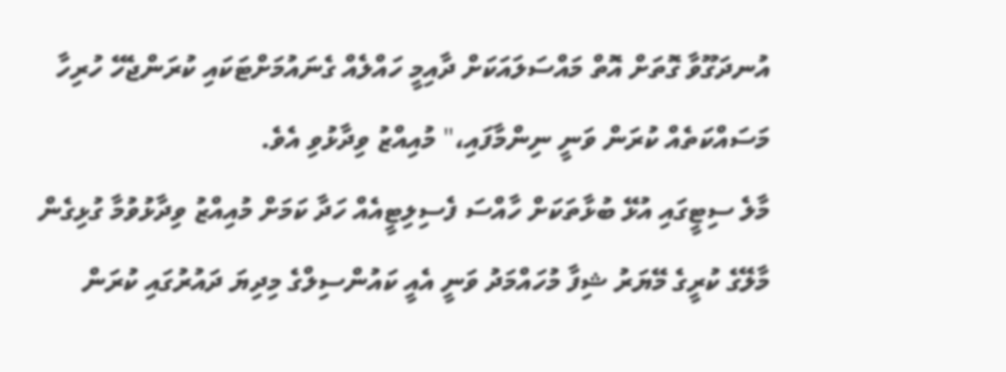އުނދަގޫވާ ގޮތަށް އޮތް މައްސަލައަކަށް ދާއިމީ ހައްލެއް ގެނައުމަށްޓަކައި ކުރަންޖެހޭ ހުރިހާ މަސައްކަތެއް ކުރަން ވަނީ ނިންމާފައި،" މުއިއްޒު ވިދާޅުވި އެވެ.
މާލެ ސިޓީގައި އުޅޭ ބުޅާތަކަށް ހާއްސަ ފެސިލިޓީއެއް ހަދާ ކަމަށް މުއިއްޒު ވިދާޅުވުމާ ގުޅިގެން މާލޭގެ ކުރީގެ މޭޔަރު ޝިފާ މުހައްމަދު ވަނީ އެއީ ކައުންސިލްގެ މިދިޔަ ދައުރުގައި ކުރަން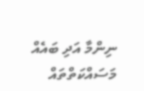ނިންމާ އަދި ބައެއް މަސައްކަތްތައް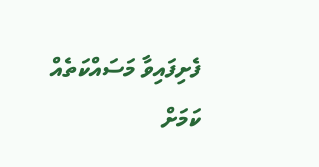ފެށިފައިވާ މަސައްކަތެއް ކަމަށް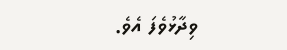ވިދާޅުވެފަ އެވެ.